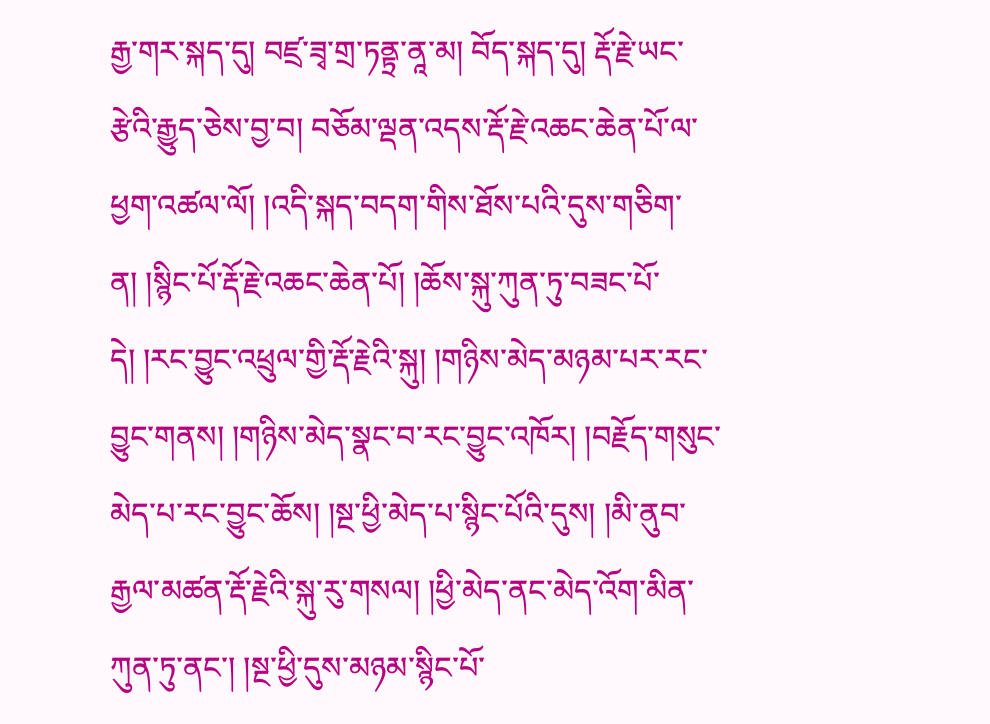རྒྱ་གར་སྐད་དུ། བཛྲ་ཟྭ་གྲ་ཏནྟྲ་ནཱ་མ། བོད་སྐད་དུ། རྡོ་རྗེ་ཡང་རྩེའི་རྒྱུད་ཅེས་བྱ་བ། བཅོམ་ལྡན་འདས་རྡོ་རྗེ་འཆང་ཆེན་པོ་ལ་ཕྱག་འཚལ་ལོ། །འདི་སྐད་བདག་གིས་ཐོས་པའི་དུས་གཅིག་ན། །སྙིང་པོ་རྡོ་རྗེ་འཆང་ཆེན་པོ། །ཆོས་སྐུ་ཀུན་ཏུ་བཟང་པོ་དེ། །རང་བྱུང་འཕྲུལ་གྱི་རྡོ་རྗེའི་སྐུ། །གཉིས་མེད་མཉམ་པར་རང་བྱུང་གནས། །གཉིས་མེད་སྣང་བ་རང་བྱུང་འཁོར། །བརྗོད་གསུང་མེད་པ་རང་བྱུང་ཆོས། །སྔ་ཕྱི་མེད་པ་སྙིང་པོའི་དུས། །མི་ནུབ་རྒྱལ་མཚན་རྡོ་རྗེའི་སྐུ་རུ་གསལ། །ཕྱི་མེད་ནང་མེད་འོག་མིན་ཀུན་ཏུ་ནང་། །སྔ་ཕྱི་དུས་མཉམ་སྙིང་པོ་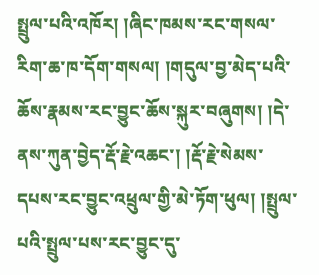སྤྲུལ་པའི་འཁོར། །ཞིང་ཁམས་རང་གསལ་རིག་ཆ་ཁ་དོག་གསལ། །གདུལ་བྱ་མེད་པའི་ཆོས་རྣམས་རང་བྱུང་ཆོས་སྐུར་བཞུགས། །དེ་ནས་ཀུན་བྱེད་རྡོ་རྗེ་འཆང་། །རྡོ་རྗེ་སེམས་དཔས་རང་བྱུང་འཕྲུལ་གྱི་མེ་ཏོག་ཕུལ། །སྤྲུལ་པའི་སྤྲུལ་པས་རང་བྱུང་དུ་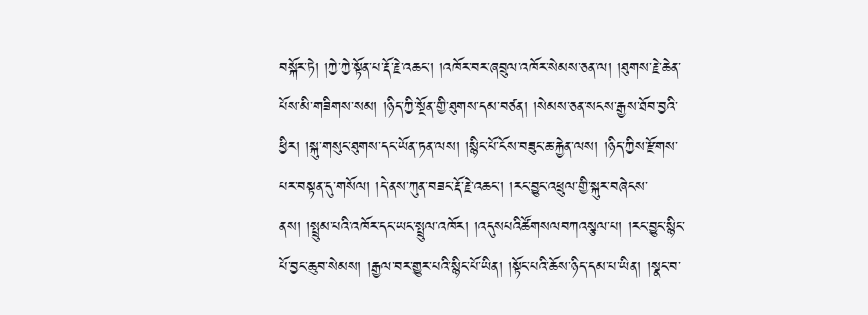བསྐོར་ཏེ། །ཀྱེ་ཀྱེ་སྟོན་པ་རྡོ་རྗེ་འཆང་། །འཁོར་བར་ཞབྲུལ་འཁོར་སེམས་ཅན་ལ། །ཐུགས་རྗེ་ཆེན་པོས་མི་གཟིགས་སམ། །ཉིད་ཀྱི་སྔོན་གྱི་ཐུགས་དམ་བཙན། །སེམས་ཅན་སངས་རྒྱས་ཐོབ་བྱའི་ཕྱིར། །སྐུ་གསུང་ཐུགས་དང་ཡོན་ཏན་ལས། །སྙིང་པོ་ངོས་བཟུང་ཆ་རྐྱེན་ལས། །ཉིད་ཀྱིས་རྫོགས་པར་བསྟན་དུ་གསོལ། །དེ་ནས་ཀུན་བཟང་རྡོ་རྗེ་འཆང་། །རང་བྱུང་འཕྲུལ་གྱི་སྐུར་བཞེངས་ནས། །སྤྲུམ་པའི་འཁོར་དང་ཡང་སྤྲུལ་འཁོར། །འདུསཔའིཚོགསལབཀའསྩལ་པ། །རང་བྱུང་སྙིང་པོ་བྱང་ཆུབ་སེམས། །རྒྱལ་བར་གྱུར་པའི་སྙིང་པོ་ཡིན། །སྟོང་པའི་ཆོས་ཉིད་དམ་པ་ཡིན། །སྣང་བ་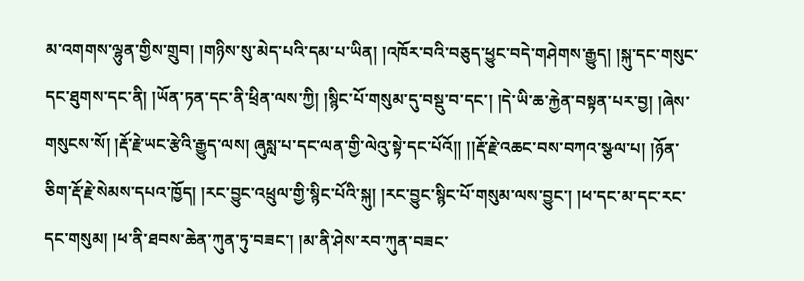མ་འགགས་ལྷུན་གྱིས་གྲུབ། །གཉིས་སུ་མེད་པའི་དམ་པ་ཡིན། །འཁོར་བའི་བཅུད་ཕྱུང་བདེ་གཤེགས་རྒྱུད། །སྐུ་དང་གསུང་དང་ཐུགས་དང་ནི། །ཡོན་ཏན་དང་ནི་ཕྲིན་ལས་ཀྱི། །སྙིང་པོ་གསུམ་དུ་བསྡུ་བ་དང་། །དེ་ཡི་ཆ་རྐྱེན་བསྟན་པར་བྱ། །ཞེས་གསུངས་སོ། །རྡོ་རྗེ་ཡང་རྩེའི་རྒྱུད་ལས། ཞུསླ་པ་དང་ལན་གྱི་ལེའུ་སྟེ་དང་པོའོ།། །།རྡོ་རྗེ་འཆང་བས་བཀའ་སྩལ་པ། །ཉོན་ཅིག་རྡོ་རྗེ་སེམས་དཔའ་ཁྱོད། །རང་བྱུང་འཕྲུལ་གྱི་སྙིང་པོའི་སྐུ། །རང་བྱུང་སྙིང་པོ་གསུམ་ལས་བྱུང་། །ཕ་དང་མ་དང་རང་དང་གསུམ། །ཕ་ནི་ཐབས་ཆེན་ཀུན་ཏུ་བཟང་། །མ་ནི་ཤེས་རབ་ཀུན་བཟང་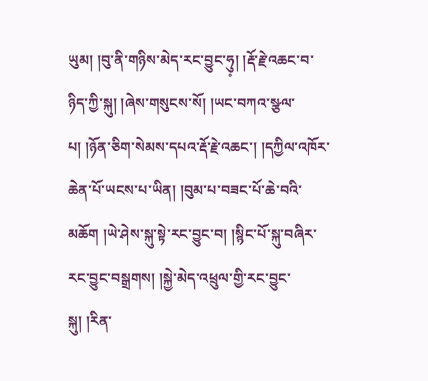ཡུམ། །བུ་ནི་གཉིས་མེད་རང་བྱུང་ཧུ༷། །རྡོ་རྗེ་འཆང་བ་ཉིད་ཀྱི་སྐུ། །ཞེས་གསུངས་སོ། །ཡང་བཀའ་སྩལ་པ། །ཉོན་ཅིག་སེམས་དཔའ་རྡོ་རྗེ་འཆང་། །དཀྱིལ་འཁོར་ཆེན་པོ་ཡངས་པ་ཡིན། །བུམ་པ་བཟང་པོ་ཆེ་བའི་མཆོག །ཡེ་ཤེས་སྐུ་སྟེ་རང་བྱུང་བ། །སྙིང་པོ་སྐུ་བཞིར་རང་བྱུང་བསྒྲགས། །སྐྱེ་མེད་འཕྲུལ་གྱི་རང་བྱུང་སྐུ། །རིན་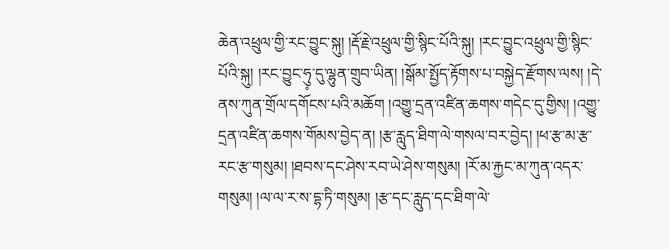ཆེན་འཕྲུལ་གྱི་རང་བྱུང་སྐུ། །རྡོ་རྗེ་འཕྲུལ་གྱི་སྙིང་པོའི་སྐུ། །རང་བྱུང་འཕྲུལ་གྱི་སྙིང་པོའི་སྐུ། །རང་བྱུང་ཧུ༷་དུ་ལྷུན་གྲུབ་ཡིན། །སྒོམ་སྤྱོད་རྟོགས་པ་བསྐྱེད་རྫོགས་ལས། །དེ་ནས་ཀུན་གྲོལ་དགོངས་པའི་མཆོག །འགྱུ་དྲན་འཛིན་ཆགས་གདེང་དུ་གྱིས། །འགྱུ་དྲན་འཛིན་ཆགས་གོམས་བྱེད་ན། །རྩ་རླུད་ཐིག་ལེ་གསལ་བར་བྱེད། །ཕ་རྩ་མ་རྩ་རང་རྩ་གསུམ། །ཐབས་དང་ཤེས་རབ་ཡེ་ཤེས་གསུམ། །རོ་མ་རྐྱང་མ་ཀུན་འདར་གསུམ། །ལ་ལ་ར་ས་དྷ་ཏི་གསུམ། །རྩ་དང་རླུད་དང་ཐིག་ལེ་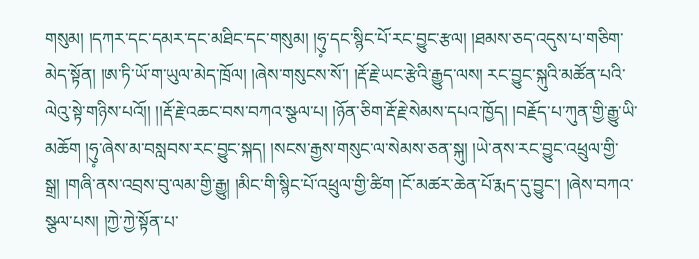གསུམ། །དཀར་དང་དམར་དང་མཐིང་དང་གསུམ། །ཧུ༷་དང་སྙིང་པོ་རང་བྱུང་རྩལ། །ཐམས་ཅད་འདུས་པ་གཅིག་མེད་སྟོན། །ཨ་ཏི་ཡོ་ག་ཡུལ་མེད་ཁྲོལ། །ཞེས་གསུངས་སོ་། །རྡོ་རྗེ་ཡང་རྩེའི་རྒྱུད་ལས། རང་བྱུང་སྐུའི་མཚོན་པའི་ལེའུ་སྟེ་གཉིས་པའོ།། །།རྡོ་རྗེ་འཆང་བས་བཀའ་སྩལ་པ། །ཉོན་ཅིག་རྡོ་རྗེ་སེམས་དཔའ་ཁྱོད། །བརྗོད་པ་ཀུན་གྱི་རྒྱུ་ཡི་མཆོག །ཧུ༷་ཞེས་མ་བསླབས་རང་བྱུང་སྐད། །སངས་རྒྱས་གསུང་ལ་སེམས་ཅན་སྐུ། །ཡེ་ནས་རང་བྱུང་འཕྲུལ་གྱི་སྒྲ། །གཞི་ནས་འབྲས་བུ་ལམ་གྱི་རྒྱུ། །མིང་གི་སྙིང་པོ་འཕྲུལ་གྱི་ཚིག །ངོ་མཚར་ཆེན་པོ་རྨད་དུ་བྱུང་། །ཞེས་བཀའ་སྩལ་པས། །ཀྱེ་ཀྱེ་སྟོན་པ་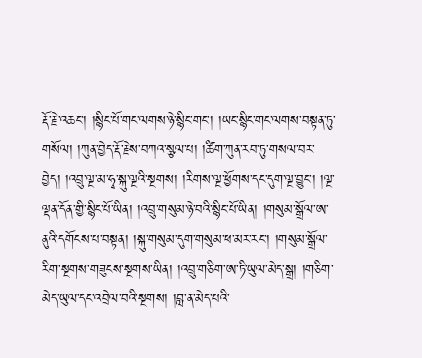རྡོ་རྗེ་འཆང་། །སྙིང་པོ་གང་ལགས་ཉེ་སྙིང་གང་། །ཡང་སྙིང་གང་ལགས་བསྟན་ཏུ་གསོལ། །ཀུན་བྱེད་རྡོ་རྗེས་བཀའ་སྩལ་པ། །ཚིག་ཀུན་རབ་ཏུ་གསལ་བར་བྱེད། །འབྲུ་ལྔ་མ་ཧྭ་སྐུ་ལྔའི་སྔགས། །རིགས་ལྔ་ཕྱོགས་དང་དུག་ལྔ་བྱུང་། །ལྔ་ལྡན་དོན་གྱི་སྙིང་པོ་ཡིན། །འབྲུ་གསུམ་ཉེ་བའི་སྙིང་པོ་ཡིན། །གསུམ་སྒྲོལ་ཨ་ནུའི་དགོངས་པ་བསྟན། །སྐུ་གསུམ་དུག་གསུམ་ཕ་མར་རང་། །གསུམ་སྒྲོལ་རིག་སྔགས་གཟུངས་སྔགས་ཡིན། །འབྲུ་གཅིག་ཨ་ཏི་ཡུལ་མེད་སྒྲ། །གཅིག་མེད་ཡུལ་དང་འབྲེལ་བའི་སྔགས། །བླ་ན་མེད་པའི་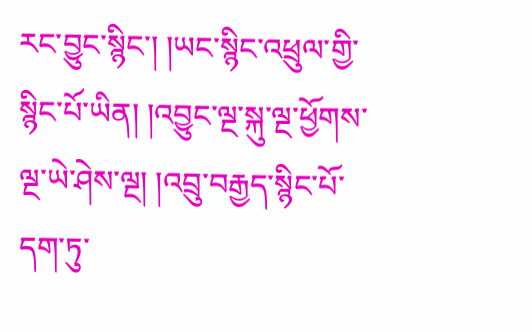རང་བྱུང་སྙིང་། །ཡང་སྙིང་འཕྲུལ་གྱི་སྙིང་པོ་ཡིན། །འབྱུང་ལྔ་སྐུ་ལྔ་ཕྱོགས་ལྔ་ཡེ་ཤེས་ལྔ། །འབྲུ་བརྒྱད་སྙིང་པོ་དག་ཏུ་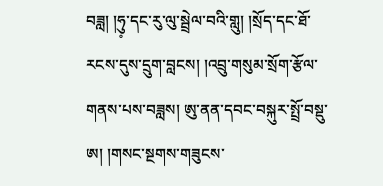བཟླ། །ཧུ༷་དང་རུ་ལུ་སྦྲེལ་བའི་གླུ། །སྲོད་དང་ཐོ་རངས་དུས་དྲུག་བླངས། །འབྲུ་གསུམ་སྲོག་རྩོལ་གནས་པས་བཟླས། ཨུ་ནན་དབང་བསྐུར་སྤྲོ་བསྡུ་ཨ། །གསང་སྔགས་གཟུངས་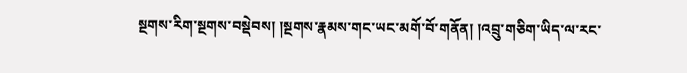སྔགས་རིག་སྔགས་བསྡེབས། །སྔགས་རྣམས་གང་ཡང་མགོ་བོ་གནོན། །འབྲུ་གཅིག་ཡིད་ལ་རང་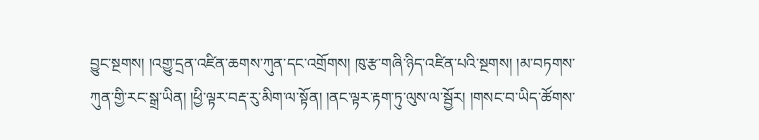བྱུང་སྔགས། །འགྱུ་དྲན་འཛིན་ཆགས་ཀུན་དང་འགྲོགས། ཁུ་རྩ་གཞི་ཉིད་འཛིན་པའི་སྔགས། །མ་བཏགས་ཀུན་གྱི་རང་སྒྲ་ཡིན། །ཕྱི་ལྟར་བརྡ་རུ་མིག་ལ་སྟོན། །ནང་ལྟར་རྟག་ཏུ་ལུས་ལ་སྦྱོར། །གསང་བ་ཡིད་ཚོགས་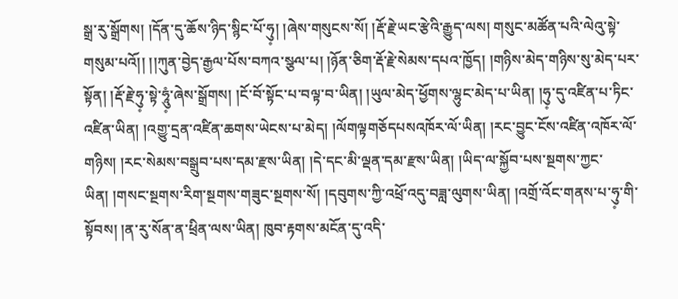སྒྲ་རུ་སྒྲོགས། །དོན་དུ་ཆོས་ཉིད་སྙིང་པོ་ཧུ༷། །ཞེས་གསུངས་སོ། །རྡོ་རྗེ་ཡང་རྩེའི་རྒྱུད་ལས། གསུང་མཚོན་པའི་ལེའུ་སྟེ་གསུམ་པའོ།། །།ཀུན་བྱེད་རྒྱལ་པོས་བཀའ་སྩལ་པ། །ཉོན་ཅིག་རྡོ་རྗེ་སེམས་དཔའ་ཁྱོད། །གཉིས་མེད་གཉིས་སུ་མེད་པར་སྟོན། །རྡོ་རྗེ་ཧུ༷་སྟེ་ཧཱུཾ༷་ཞེས་སྒྲོགས། །ངོ་བོ་སྟོང་པ་བལྟ་བ་ཡིན། །ཡུལ་མེད་ཕྱོགས་ལྷུང་མེད་པ་ཡིན། །ཧུ༷་དུ་འཛིན་པ་ཏིང་འཛིན་ཡིན། །འགྱུ་དྲན་འཛིན་ཆགས་ཡེངས་པ་མེད། །ལོགལྟགཅོདཔསའཁོར་ལོ་ཡིན། །རང་བྱུང་ངོས་འཛིན་འཁོར་ལོ་གཉིས། །རང་སེམས་བསྒྲུབ་པས་དམ་རྫས་ཡིན། །དེ་དང་མི་ལྡན་དམ་རྫས་ཡིན། །ཡིད་ལ་སྐྱོབ་པས་སྔགས་ཀྱང་ཡིན། །གསང་སྔགས་རིག་སྔགས་གཟུང་སྔགས་སོ། །དབུགས་ཀྱི་འཕྲོ་འདུ་བཟླ་ལུགས་ཡིན། །འགྲོ་འོང་གནས་པ་ཧུ༷་གི་སྟོབས། །ན་རུ་སོན་ན་ཕྲིན་ལས་ཡིན། ཁུབ་རྟགས་མངོན་དུ་འདི་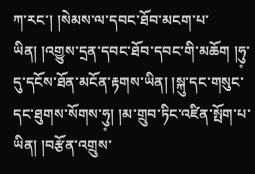ཀ་རང་། །སེམས་ལ་དབང་ཐོབ་མངག་པ་ཡིན། །འགྱུས་དྲན་དབང་ཐོབ་དབང་གི་མཆོག །ཧུ༷་དུ་དངོས་ཐོན་མངོན་རྟགས་ཡིན། །སྐུ་དང་གསུང་དང་ཐུགས་སོགས་ཧུ༷། །མ་གྲུབ་ཏིང་འཛིན་སྤོག་པ་ཡིན། །བརྩོན་འགྲུས་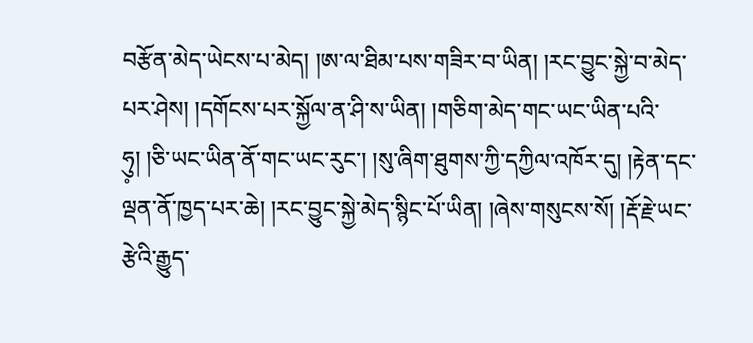བརྩོན་མེད་ཡེངས་པ་མེད། །ཨ་ལ་ཐིམ་པས་གཟིར་བ་ཡིན། །རང་བྱུང་སྐྱེ་བ་མེད་པར་ཤེས། །དགོངས་པར་སྐྱོལ་ན་ཤི་ས་ཡིན། །གཅིག་མེད་གང་ཡང་ཡིན་པའི་ཧུ༷། །ཅི་ཡང་ཡིན་ནོ་གང་ཡང་རུང་། །སུ་ཞིག་ཐུགས་ཀྱི་དཀྱིལ་འཁོར་དུ། །རྟེན་དང་ལྡན་ནོ་ཁྱད་པར་ཆེ། །རང་བྱུང་སྐྱེ་མེད་སྙིང་པོ་ཡིན། །ཞེས་གསུངས་སོ། །རྡོ་རྗེ་ཡང་རྩེའི་རྒྱུད་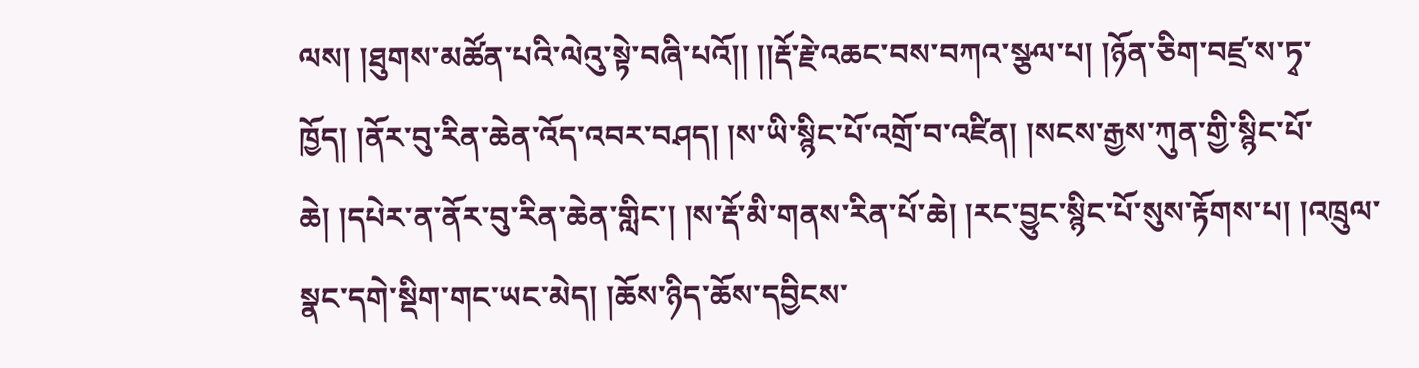ལས། །ཐུགས་མཚོན་པའི་ལེའུ་སྟེ་བཞི་པའོ།། །།རྡོ་རྗེ་འཆང་བས་བཀའ་སྩལ་པ། །ཉོན་ཅིག་བཛྲ་ས་ཏྭ་ཁྱོད། །ནོར་བུ་རིན་ཆེན་འོད་འབར་བཤད། །ས་ཡི་སྙིང་པོ་འགྲོ་བ་འཛིན། །སངས་རྒྱས་ཀུན་གྱི་སྙིང་པོ་ཆེ། །དཔེར་ན་ནོར་བུ་རིན་ཆེན་གླིང་། །ས་རྡོ་མི་གནས་རིན་པོ་ཆེ། །རང་བྱུང་སྙིང་པོ་སུས་རྟོགས་པ། །འཁྲུལ་སྣང་དགེ་སྡིག་གང་ཡང་མེད། །ཆོས་ཉིད་ཆོས་དབྱིངས་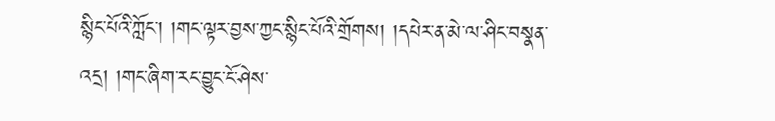སྙིང་པོའི་ཀློང་། །གང་ལྟར་བྱས་ཀྱང་སྙིང་པོའི་གྲོགས། །དཔེར་ན་མེ་ལ་ཤིང་བསྣན་འདྲ། །གང་ཞིག་རང་བྱུང་ངོ་ཤེས་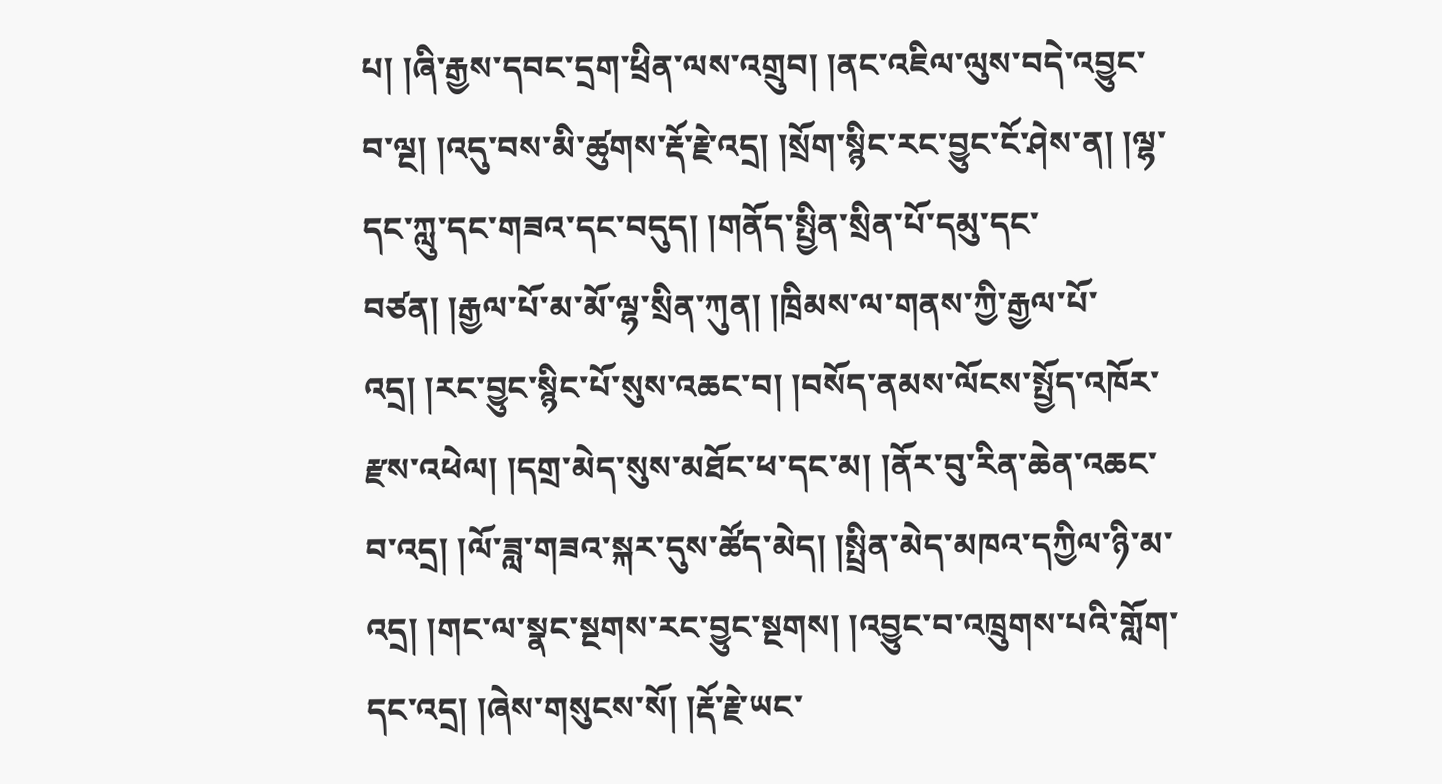པ། །ཞི་རྒྱས་དབང་དྲག་ཕྲིན་ལས་འགྲུབ། །ནང་འཇིལ་ལུས་བདེ་འབྱུང་བ་ལྔ། །འདུ་བས་མི་ཚུགས་རྡོ་རྗེ་འདྲ། །སྲོག་སྙིང་རང་བྱུང་ངོ་ཤེས་ན། །ལྷ་དང་ཀླུ་དང་གཟའ་དང་བདུད། །གནོད་སྤྱིན་སྲིན་པོ་དམུ་དང་བཙན། །རྒྱལ་པོ་མ་མོ་ལྷ་སྲིན་ཀུན། །ཁྲིམས་ལ་གནས་ཀྱི་རྒྱལ་པོ་འདྲ། །རང་བྱུང་སྙིང་པོ་སུས་འཆང་བ། །བསོད་ནམས་ལོངས་སྤྱོད་འཁོར་རྫས་འཕེལ། །དགྲ་མེད་སུས་མཐོང་ཕ་དང་མ། །ནོར་བུ་རིན་ཆེན་འཆང་བ་འདྲ། །ལོ་ཟླ་གཟའ་སྐར་དུས་ཚོད་མེད། །སྤྲིན་མེད་མཁའ་དཀྱིལ་ཉི་མ་འདྲ། །གང་ལ་སྣང་སྔགས་རང་བྱུང་སྔགས། །འབྱུང་བ་འཁྲུགས་པའི་གློག་དང་འདྲ། །ཞེས་གསུངས་སོ། །རྡོ་རྗེ་ཡང་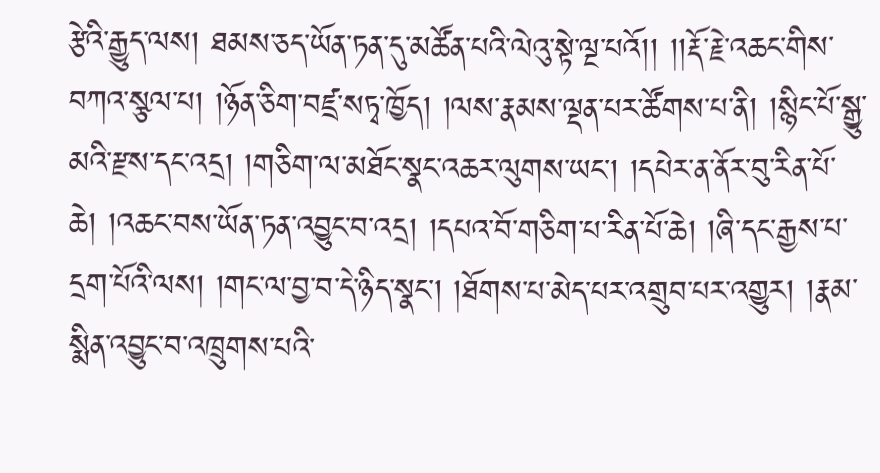རྩེའི་རྒྱུད་ལས། ཐམས་ཅད་ཡོན་ཏན་དུ་མཚོན་པའི་ལེའུ་སྟེ་ལྔ་པའོ།། །།རྡོ་རྗེ་འཆང་གིས་བཀའ་སྩལ་པ། །ཉོན་ཅིག་བཛྲ་སཏྭ་ཁྱོད། །ལས་རྣམས་ལྡན་པར་ཚོགས་པ་ནི། །སྙིང་པོ་སྒྱུ་མའི་རྫས་དང་འདྲ། །གཅིག་ལ་མཐོང་སྣང་འཆར་ལུགས་ཡང་། །དཔེར་ན་ནོར་བུ་རིན་པོ་ཆེ། །འཆང་བས་ཡོན་ཏན་འབྱུང་བ་འདྲ། །དཔའ་བོ་གཅིག་པ་རིན་པོ་ཆེ། །ཞི་དང་རྒྱས་པ་དྲག་པོའི་ལས། །གང་ལ་བྱ་བ་དེ་ཉིད་སྣང་། །ཐོགས་པ་མེད་པར་འགྲུབ་པར་འགྱུར། །རྣམ་སྨིན་འབྱུང་བ་འཁྲུགས་པའི་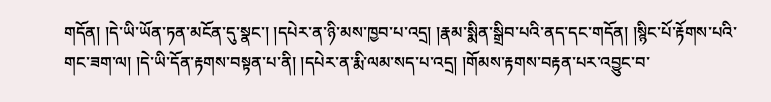གདོན། །དེ་ཡི་ཡོན་ཏན་མངོན་དུ་སྣང་། །དཔེར་ན་ཉི་མས་ཁྱབ་པ་འདྲ། །རྣམ་སྨིན་སྒྲིབ་པའི་ནད་དང་གདོན། །སྙིང་པོ་རྟོགས་པའི་གང་ཟག་ལ། །དེ་ཡི་དོན་རྟགས་བསྟན་པ་ནི། །དཔེར་ན་རྨི་ལམ་སད་པ་འདྲ། །གོམས་རྟགས་བརྟན་པར་འབྱུང་བ་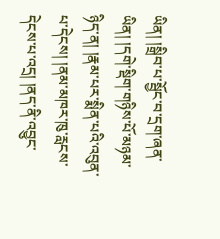ཡིན། །སྒྲིབ་པ་སྦྱོང་བ་དྲག་ཞན་ཡིན། །དགེ་སྡིག་གཉིས་པོ་མཉམ་ཉིད་ན། །རྣམ་པར་སྨིན་པའི་འབུན་པ་དེངས། །ནམ་མཁར་ཁུ་རླངས་དེངས་པ་འདྲ། །ནད་ནི་འབྱུང་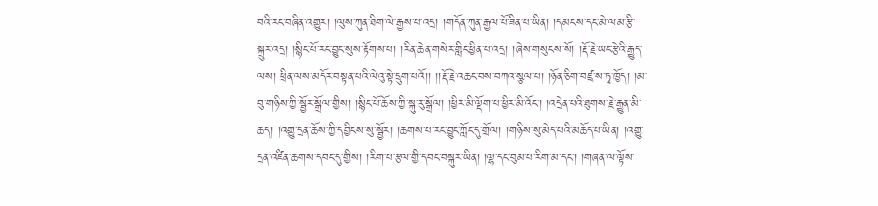བའི་རང་བཞིན་འགྱུར། །ལུས་ཀུན་ཐིག་ལེ་རྒྱས་པ་འདྲ། །གདོན་ཀུན་རྒྱལ་པོ་ཟིན་པ་ཡིན། །དམངས་དང་མེ་ལམ་རྩི་སྐྲུར་འདྲ། །སྙིང་པོ་རང་བྱུང་སུས་རྟོགས་པ། །རིན་ཆེན་གསེར་གླིང་ཕྱིན་པ་འདྲ། །ཞེས་གསུངས་སོ། །རྡོ་རྗེ་ཡང་རྩེའི་རྒྱུད་ལས། ཕྲིན་ལས་མདོར་བསྟན་པའི་ལེའུ་སྟེ་དྲུག་པའོ།། །།རྡོ་རྗེ་འཆང་བས་བཀའ་སྩལ་པ། །ཉོན་ཅིག་བཛྲ་ས་ཏྭ་ཁྱོད། །མ་བུ་གཉིས་ཀྱི་སྦྱོར་སྒྲོལ་གྱིས། །སྙིང་པོ་ཆོས་ཀྱི་སྐུ་རུ་སྒྲོལ། །ཕྱིར་མི་ལྡོག་པ་ཕྱིར་མི་འོང་། །འདྲེན་པའི་ཐུགས་རྗེ་རྒྱུན་མི་ཆད། །འགྱུ་དྲན་ཆོས་ཀྱི་དབྱིངས་སུ་སྦྱོར། །ཆགས་པ་རང་བྱུང་ཀློང་དུ་གྲོལ། །གཉིས་སུ་མེད་པའི་མཆོད་པ་ཡིན། །འགྱུ་དྲན་འཛིན་ཆགས་དབང་དུ་གྱིས། །རིག་པ་རྩལ་གྱི་དབང་བསྐུར་ཡིན། །ལྷ་དང་བུམ་པ་རིག་མ་དང་། །གཞན་ལ་ལྟོས་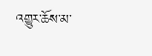འགྱུར་ཆོས་མ་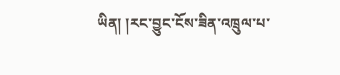ཡིན། །རང་བྱུང་ངོས་ཟིན་འཁྲུལ་པ་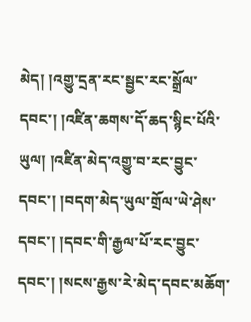མེད། །འགྱུ་དྲན་རང་སྦྱང་རང་སྒྲོལ་དབང་། །འཛིན་ཆགས་དོ་ཆད་སྙིང་པོའི་ཡུལ། །འཛིན་མེད་འགྱུ་བ་རང་བྱུང་དབང་། །བདག་མེད་ཡུལ་གྲོལ་ཡེ་ཤེས་དབང་། །དབང་གི་རྒྱལ་པོ་རང་བྱུང་དབང་། །སངས་རྒྱས་རེ་མེད་དབང་མཆོག་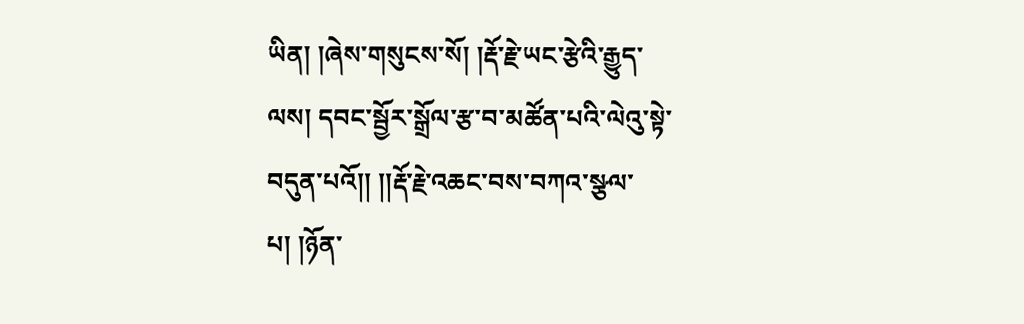ཡིན། །ཞེས་གསུངས་སོ། །རྡོ་རྗེ་ཡང་རྩེའི་རྒྱུད་ལས། དབང་སྦྱོར་སྒྲོལ་རྩ་བ་མཚོན་པའི་ལེའུ་སྟེ་བདུན་པའོ།། །།རྡོ་རྗེ་འཆང་བས་བཀའ་སྩལ་པ། །ཉོན་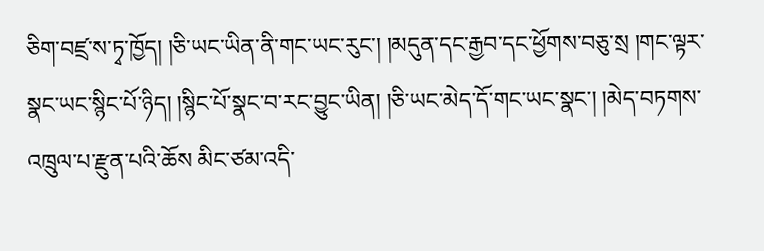ཅིག་བཛྲ་ས་ཏྭ་ཁྱོད། །ཅི་ཡང་ཡིན་ནི་གང་ཡང་རུང་། །མདུན་དང་རྒྱབ་དང་ཕྱོགས་བཅུ་སྲ །གང་ལྟར་སྣང་ཡང་སྙིང་པོ་ཉིད། །སྙིང་པོ་སྣང་བ་རང་བྱུང་ཡིན། །ཅི་ཡང་མེད་དོ་གང་ཡང་སྣང་། །མེད་བཏགས་འཁྲུལ་པ་རྫུན་པའི་ཆོས མིང་ཙམ་འདི་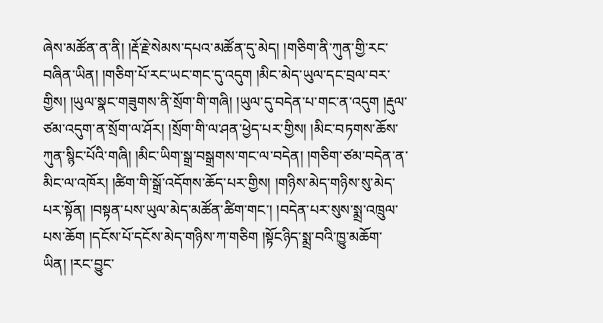ཞེས་མཚོན་ན་ནི། །རྡོ་རྗེ་སེམས་དཔའ་མཚོན་དུ་མེད། །གཅིག་ནི་ཀུན་གྱི་རང་བཞིན་ཡིན། །གཅིག་པོ་རང་ཡང་གང་དུ་འདུག །མིང་མེད་ཡུལ་དང་བྲལ་བར་གྱིས། །ཡུལ་སྣང་གཟུགས་ནི་སྲོག་གི་གཞི། །ཡུལ་དུ་བདེན་པ་གང་ན་འདུག །རྡུལ་ཙམ་འདུག་ན་སྲོག་ལ་ཤོར། །སྲོག་གི་ལ་ཤན་ཕྱེད་པར་གྱིས། །མིང་བཏགས་ཆོས་ཀུན་སྙིང་པོའི་གཞི། །མིང་ཡིག་སྒྲ་བསྒྲགས་གང་ལ་བདེན། །གཅིག་ཙམ་བདེན་ན་མིང་ལ་འཁོར། །ཚིག་གི་སྒྲོ་འདོགས་ཆོད་པར་གྱིས། །གཉིས་མེད་གཉིས་སུ་མེད་པར་སྟོན། །བསྟན་པས་ཡུལ་མེད་མཚོན་ཚིག་གང་། །བདེན་པར་སུས་སྨྲ་འཁྲུལ་པས་ཆོག །དངོས་པོ་དངོས་མེད་གཉིས་ཀ་གཅིག །སྟོངཉིད་སྨྲ་བའི་ཁྱུ་མཆོག་ཡིན། །རང་བྱུང་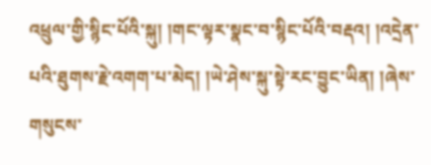འཕྲུལ་གྱི་སྙིང་པོའི་སྐུ། །གང་ལྟར་སྣང་བ་སྙིང་པོའི་བརྡའ། །འདྲེན་པའི་ཐུགས་རྗེ་འགག་པ་མེད། །ཡེ་ཤེས་སྐུ་སྟེ་རང་བྱུང་ཡིན། །ཞེས་གསུངས་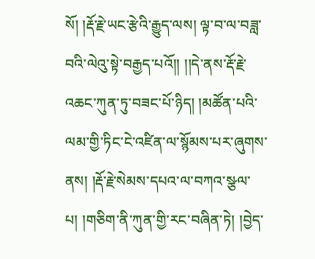སོ། །རྡོ་རྗེ་ཡང་རྩེའི་རྒྱུད་ལས། ལྟ་བ་ལ་བཟླ་བའི་ལེའུ་སྟེ་བརྒྱད་པའོ།། །།དེ་ནས་རྡོ་རྗེ་འཆང་ཀུན་ཏུ་བཟང་པོ་ཉིད། །མཚོན་པའི་ལམ་གྱི་ཏིང་ངེ་འཛིན་ལ་སྙོམས་པར་ཞུགས་ནས། །རྡོ་རྗེ་སེམས་དཔའ་ལ་བཀའ་སྩལ་པ། །གཅིག་ནི་ཀུན་གྱི་རང་བཞིན་ཏེ། །བྱེད་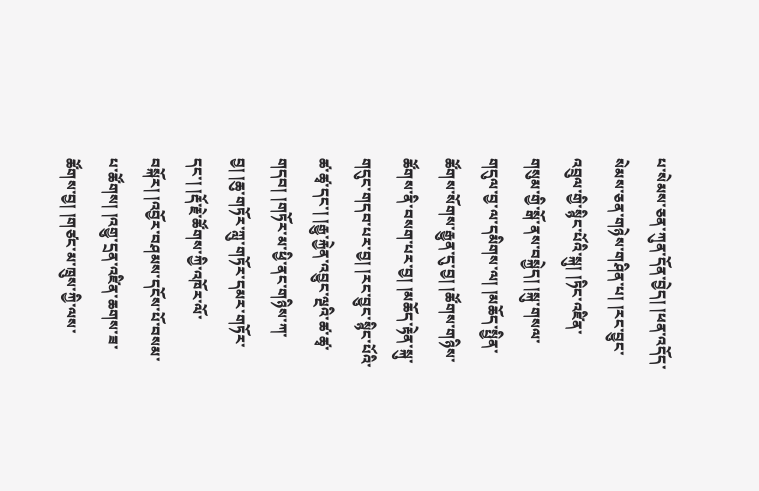པ་སེམས་ཅན་ཀུན་དོན་བྱེད། །ཕན་འདོད་སེམས་ཅན་གཉེས་གཤིན་པ། །རང་བྱུང་འབྲུལ་གྱི་སྙིང་པོའི་སྐུ། །ཏིང་འཛིན་གསུམ་གྱི་སྒོ་ནས་བསྐྱེད། །སྐུ་གསལ་གདུལ་བྱ་ལ་དམིགས་ལ། །མཆོད་སྤྱིན་ཚོགས་སོགས་རྒྱུན་དུ་བྱ། །ཚོགས་གཉིས་ཚོགས་ནི་བསག་པར་བྱ། །མཆོད་རྟེན་སྐུ་གདུང་གདབ་པར་བྱ། །རང་བྱུང་སྙིང་པོའི་ཚ་ཚྭ་དང་། །རྒྱུ་རྐྱེན་འབྱུང་ལྔའི་ཚ་ཚྭ་གདབ། །གཏོར་མ་ཕྱི་ནང་གཉིས་ཀ་བྱ། །ཆུ་གཏོར་ཀླུ་གཏོར་དམར་གཏོར་དང་། །རྡོ་རྗེ་ཚོགས་ཀྱི་འཁོར་ལོ་བསྐོར། །འབྱོར་བཤམས་དངོས་པོ་བསམ་པ་ཚོགས། །འགྱུ་དྲན་འཛིན་ཆགས་ཟ་ཚོགས་བྱ། །གཙང་མ་ཁྲུས་ཀྱི་ལས་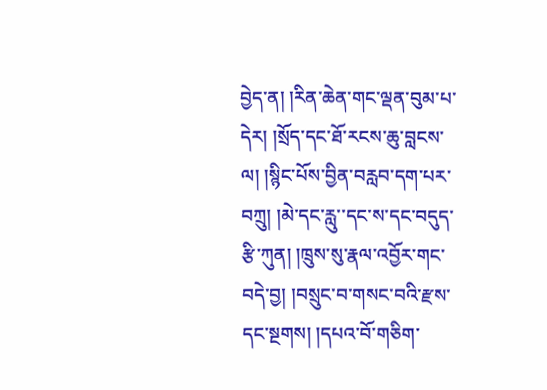བྱེད་ན། །རིན་ཆེན་གང་ལྡན་བུམ་པ་དེར། །སྲོད་དང་ཐོ་རངས་ཆུ་བླངས་ལ། །སྙིང་པོས་བྱིན་བརླབ་དག་པར་བཀྲུ། །མེ་དང་རླུ་་དང་ས་དང་བདུད་རྩི་ཀུན། །ཁྲུས་སུ་རྣལ་འབྱོར་གང་བདེ་བྱ། །བསྲུང་བ་གསང་བའི་རྫས་དང་སྔགས། །དཔའ་བོ་གཅིག་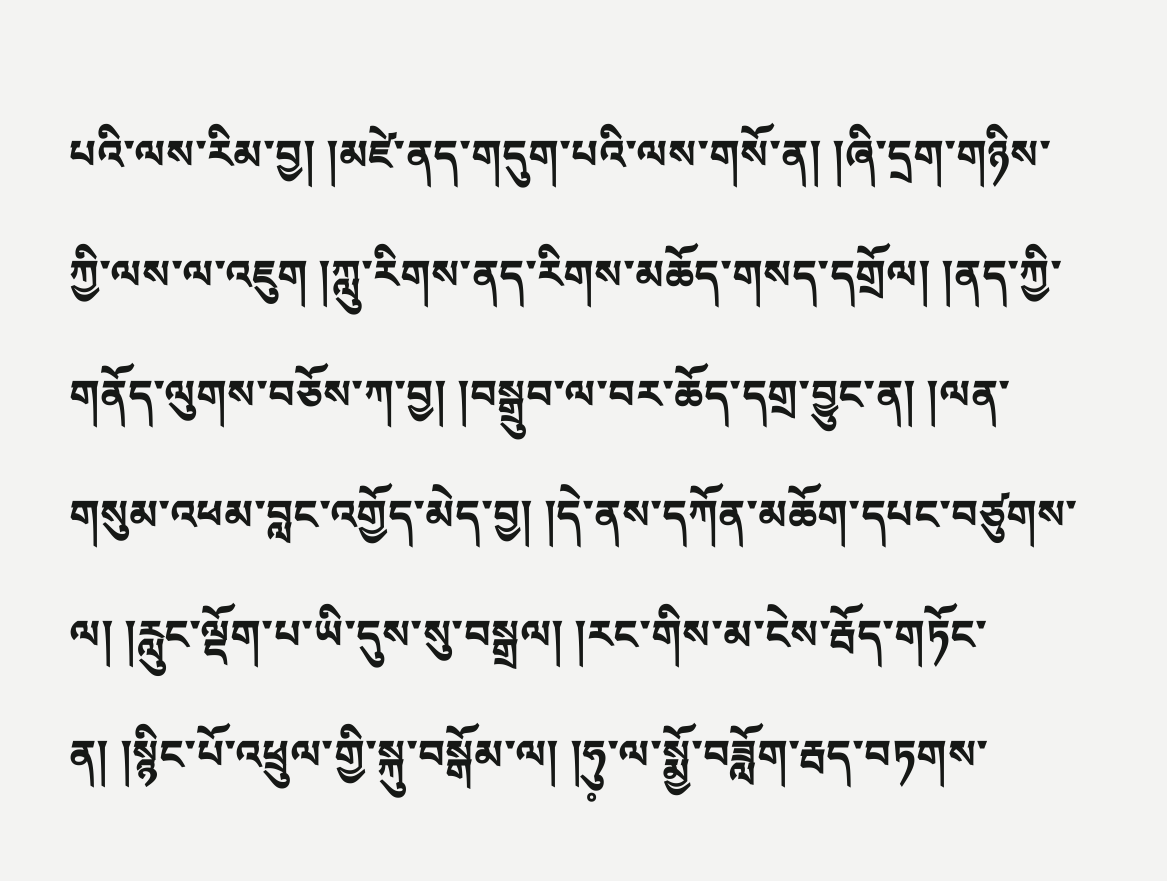པའི་ལས་རིམ་བྱ། །མཛེ་ནད་གདུག་པའི་ལས་གསོ་ན། །ཞི་དྲག་གཉིས་ཀྱི་ལས་ལ་འཇུག །ཀླུ་རིགས་ནད་རིགས་མཆོད་གསད་དགྲོལ། །ནད་ཀྱི་གནོད་ལུགས་བཅོས་ཀ་བྱ། །བསྒྲུབ་ལ་བར་ཆོད་དགྲ་བྱུང་ན། །ལན་གསུམ་འཕམ་བླང་འགྱོད་མེད་བྱ། །དེ་ནས་དཀོན་མཆོག་དཔང་བཙུགས་ལ། །རླུང་ལྡོག་པ་ཡི་དུས་སུ་བསྒྲལ། །རང་གིས་མ་ངེས་རྦོད་གཏོང་ན། །སྙིང་པོ་འཕྲུལ་གྱི་སྐུ་བསྒོམ་ལ། །ཧུ༷་ལ་སྨྱོ་བཟློག་རྦད་བཏགས་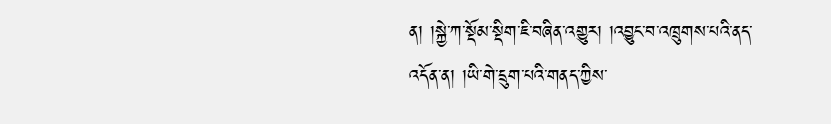ན། །སྐྱེ་ཀ་སྡོམ་སྡིག་ཇི་བཞིན་འགྱུར། །འབྱུང་བ་འཁྲུགས་པའི་ནད་འདོན་ན། །ཡི་གེ་དྲུག་པའི་གནད་ཀྱིས་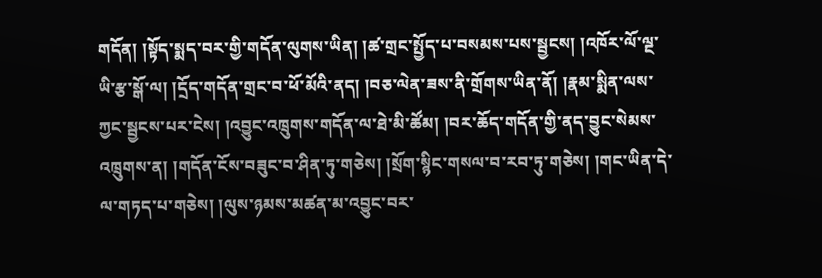གདོན། །སྟོད་སྨད་བར་གྱི་གདོན་ལུགས་ཡིན། །ཚ་གྲང་སྤྱོད་པ་བསམས་པས་སྦྱངས། །འཁོར་ལོ་ལྔ་ཡི་རྩ་སྒོ་ལ། །དྲོད་གདོན་གྲང་བ་ཕོ་མོའི་ནད། །བཅ་ལེན་ཟས་ནི་གྲོགས་ཡིན་ནོ། །རྣམ་སྨིན་ལས་ཀྱང་སྦྱངས་པར་ངེས། །འབྱུང་འཁྲུགས་གདོན་ལ་ཐེ་མི་ཚོམ། །བར་ཆོད་གདོན་གྱི་ནད་བྱུང་སེམས་འཁྲུགས་ན། །གདོན་ངོས་བཟུང་བ་ཤིན་ཏུ་གཅེས། །སྲོག་སྙིང་གསལ་བ་རབ་ཏུ་གཅེས། །གང་ཡིན་དེ་ལ་གཏད་པ་གཅེས། །ལུས་ཉམས་མཚན་མ་འབྱུང་བར་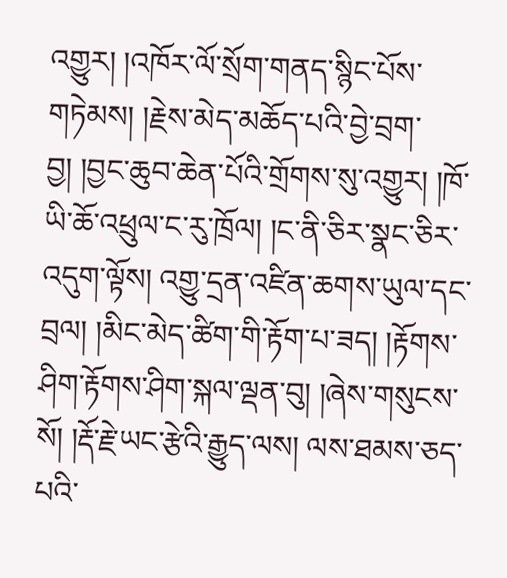འགྱུར། །འཁོར་ལོ་སྲོག་གནད་སྙིང་པོས་གཏེམས། །རྗེས་མེད་མཆོད་པའི་བྱེ་བྲག་བྱ། །བྱང་ཆུབ་ཆེན་པོའི་གྲོགས་སུ་འགྱུར། །ཁོ་ཡི་ཆོ་འཕྲུལ་ང་རུ་ཁྲོལ། །ང་ནི་ཅིར་སྣང་ཅིར་འདུག་ལྟོས། འགྱུ་དྲན་འཛིན་ཆགས་ཡུལ་དང་བྲལ། །མིང་མེད་ཚིག་གི་རྟོག་པ་ཟད། །རྟོགས་ཤིག་རྟོགས་ཤིག་སྐལ་ལྡན་བུ། །ཞེས་གསུངས་སོ། །རྡོ་རྗེ་ཡང་རྩེའི་རྒྱུད་ལས། ལས་ཐམས་ཅད་པའི་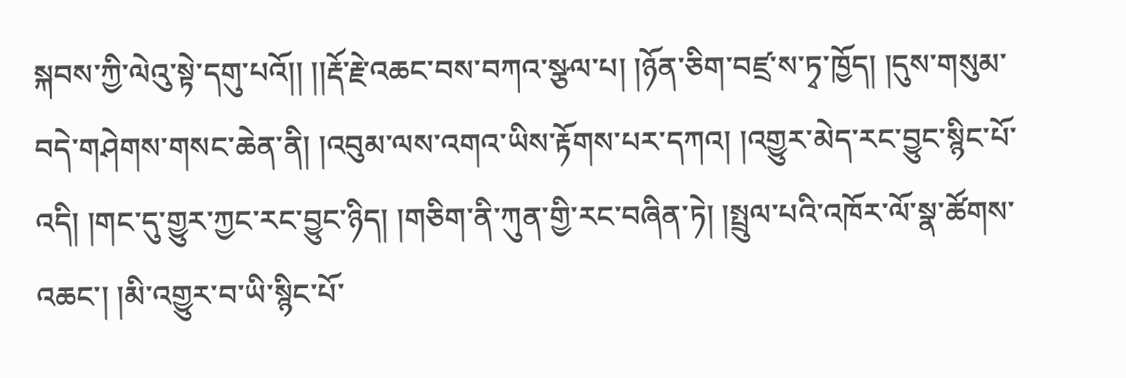སྐབས་ཀྱི་ལེའུ་སྟེ་དགུ་པའོ།། །།རྡོ་རྗེ་འཆང་བས་བཀའ་སྩལ་པ། །ཉོན་ཅིག་བཛྲ་ས་ཏྭ་ཁྱོད། །དུས་གསུམ་བདེ་གཤེགས་གསང་ཆེན་ནི། །འབུམ་ལས་འགའ་ཡིས་རྟོགས་པར་དཀའ། །འགྱུར་མེད་རང་བྱུང་སྙིང་པོ་འདི། །གང་དུ་གྱུར་ཀྱང་རང་བྱུང་ཉིད། །གཅིག་ནི་ཀུན་གྱི་རང་བཞིན་ཏེ། །སྤྲུལ་པའི་འཁོར་ལོ་སྣ་ཚོགས་འཆང་། །མི་འགྱུར་བ་ཡི་སྙིང་པོ་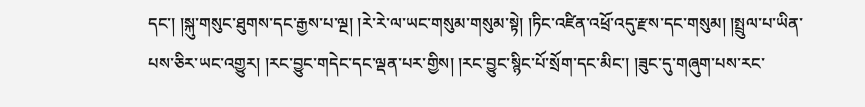དང་། །སྐུ་གསུང་ཐུགས་དང་རྒྱས་པ་ལྔ། །རེ་རེ་ལ་ཡང་གསུམ་གསུམ་སྟེ། །ཏིང་འཛིན་འཕྲོ་འདུ་རྫས་དང་གསུམ། །སྤྲུལ་པ་ཡིན་པས་ཅིར་ཡང་འགྱུར། །རང་བྱུང་གདེང་དང་ལྡན་པར་གྱིས། །རང་བྱུང་སྙིང་པོ་སྲོག་དང་མིང་། །ཟུང་དུ་གཞུག་པས་རང་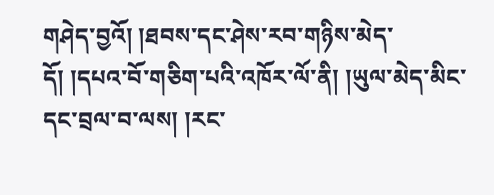གཤེད་བྱའོ། །ཐབས་དང་ཤེས་རབ་གཉིས་མེད་དོ། །དཔའ་བོ་གཅིག་པའི་འཁོར་ལོ་ནི། །ཡུལ་མེད་མིང་དང་བྲལ་བ་ལས། །རང་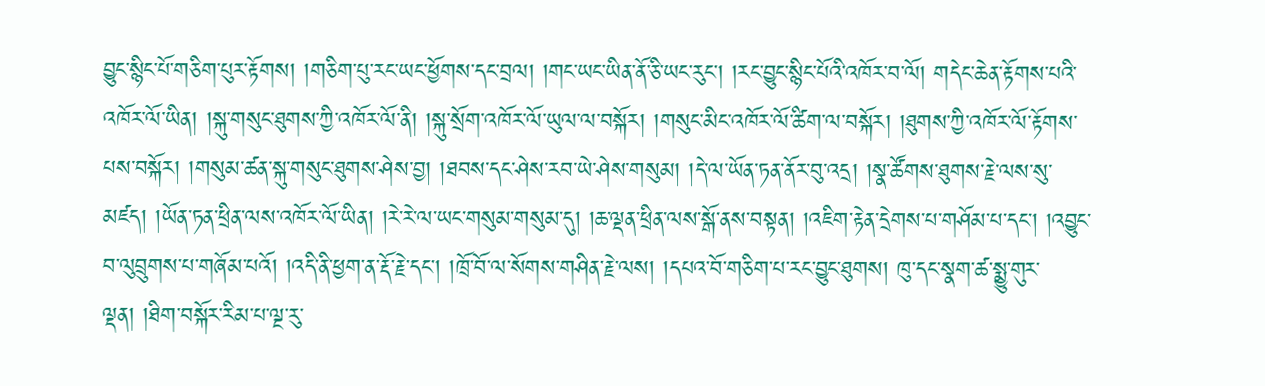བྱུང་སྙིང་པོ་གཅིག་པུར་རྟོགས། །གཅིག་པུ་རང་ཡང་ཕྱོགས་དང་བྲལ། །གང་ཡང་ཡིན་ནོ་ཅི་ཡང་རུང་། །རང་བྱུང་སྙིང་པོའི་འཁོར་བ་ལོ། གདེང་ཆེན་རྟོགས་པའི་འཁོར་ལོ་ཡིན། །སྐུ་གསུང་ཐུགས་ཀྱི་འཁོར་ལོ་ནི། །སྐུ་སྲོག་འཁོར་ལོ་ཡུལ་ལ་བསྐོར། །གསུང་མིང་འཁོར་ལོ་ཚིག་ལ་བསྐོར། །ཐུགས་ཀྱི་འཁོར་ལོ་རྟོགས་པས་བསྐོར། །གསུམ་ཚན་སྐུ་གསུང་ཐུགས་ཤེས་བྱ། །ཐབས་དང་ཤེས་རབ་ཡེ་ཤེས་གསུམ། །དེ་ལ་ཡོན་ཏན་ནོར་བུ་འདྲ། །སྣ་ཚོགས་ཐུགས་རྗེ་ལས་སུ་མཛད། །ཡོན་ཏན་ཕྲིན་ལས་འཁོར་ལོ་ཡིན། །རེ་རེ་ལ་ཡང་གསུམ་གསུམ་དུ། །ཆ་ལྡན་ཕྲིན་ལས་སྒོ་ནས་བསྟན། །འཇིག་རྟེན་དྲེགས་པ་གཤོམ་པ་དང་། །འབྱུང་བ་ལུབྲུགས་པ་གཞོམ་པའོ། །འདི་ནི་ཕྱག་ན་རྡོ་རྗེ་དང་། །ཁྲོ་བོ་ལ་སོགས་གཤིན་རྗེ་ལས། །དཔའ་བོ་གཅིག་པ་རང་བྱུང་ཐུགས། ཁུ་དང་སྣག་ཚ་སྨྱུ་གུར་ལྡན། །ཐིག་བསྐོར་རིམ་པ་ལྔ་རུ་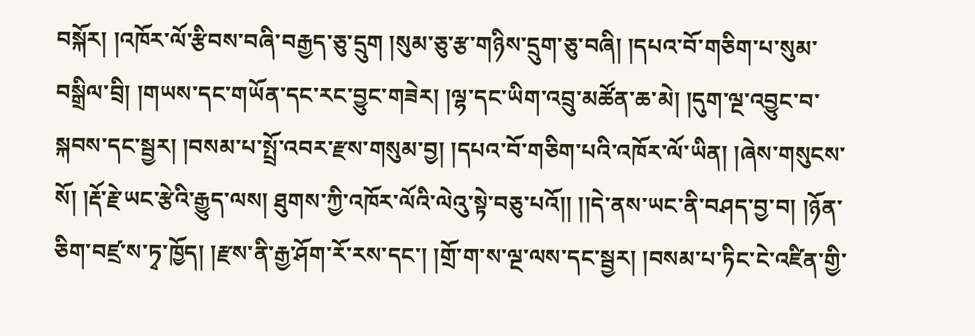བསྐོར། །འཁོར་ལོ་རྩིབས་བཞི་བརྒྱད་ཅུ་དྲུག །སུམ་ཅུ་རྩ་གཉིས་དྲུག་ཅུ་བཞི། །དཔའ་བོ་གཅིག་པ་སུམ་བསྒྲིལ་བྲི། །གཡས་དང་གཡོན་དང་རང་བྱུང་གཟེར། །ལྷ་དང་ཡིག་འབྲུ་མཚོན་ཆ་མེ། །དུག་ལྔ་འབྱུང་བ་སྐབས་དང་སྦྱར། །བསམ་པ་སྤྲོ་འབར་རྫས་གསུམ་བྱ། །དཔའ་བོ་གཅིག་པའི་འཁོར་ལོ་ཡིན། །ཞེས་གསུངས་སོ། །རྡོ་རྗེ་ཡང་རྩེའི་རྒྱུད་ལས། ཐུགས་ཀྱི་འཁོར་ལོའི་ལེའུ་སྟེ་བཅུ་པའོ།། །།དེ་ནས་ཡང་ནི་བཤད་བྱ་བ། །ཉོན་ཅིག་བཛྲ་ས་ཏྭ་ཁྱོད། །རྫས་ནི་རྒྱ་ཤོག་རོ་རས་དང་། །གྲོ་ག་ས་ལྔ་ལས་དང་སྦྱར། །བསམ་པ་ཏིང་ངེ་འཛིན་གྱི་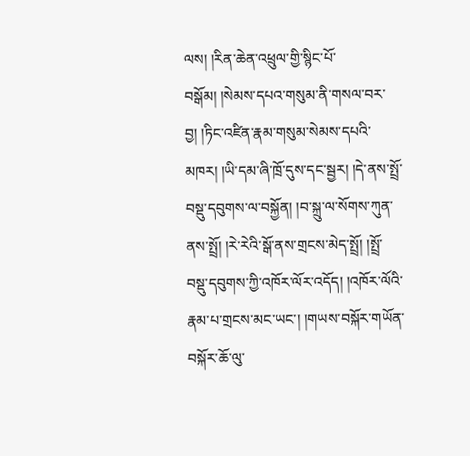ལས། །རིན་ཆེན་འཕྲུལ་གྱི་སྙིང་པོ་བསྒོམ། །སེམས་དཔའ་གསུམ་ནི་གསལ་བར་བྱ། །ཏིང་འཛིན་རྣམ་གསུམ་སེམས་དཔའི་མཁར། །ཡི་དམ་ཞི་ཁྲོ་དུས་དང་སྦྱར། །དེ་ནས་སྤྲོ་བསྡུ་དབུགས་ལ་བསྐྱོན། །བ་སྐྲུ་ལ་སོགས་ཀུན་ནས་སྤྲོ། །རེ་རེའི་སྒོ་ནས་གྲངས་མེད་སྤྲོ། །སྤྲོ་བསྡུ་དབུགས་ཀྱི་འཁོར་ལོར་འདོད། །འཁོར་ལོའི་རྣམ་པ་གྲངས་མང་ཡང་། །གཡས་བསྐོར་གཡོན་བསྐོར་ཆོ་ལུ་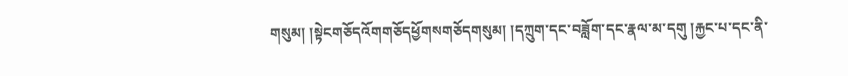གསུམ། །སྟེངགཅོདའོགགཅོདཕྱོགསགཅོདགསུམ། །དཀྲུག་དང་བཟློག་དང་རྣལ་མ་དགུ །རྐྱང་པ་དང་ནི་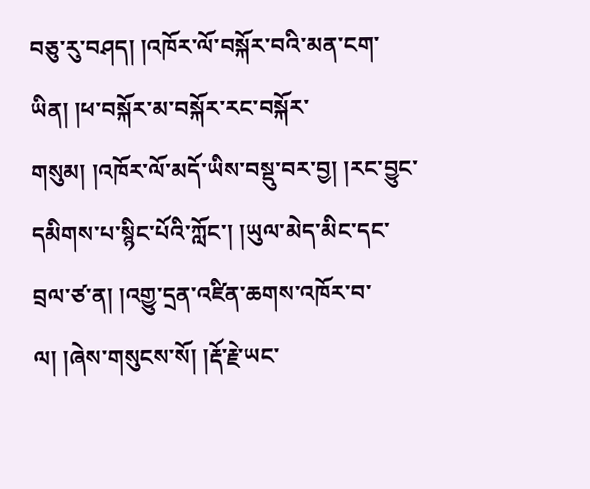བཅུ་རུ་བཤད། །འཁོར་ལོ་བསྐོར་བའི་མན་ངག་ཡིན། །ཕ་བསྐོར་མ་བསྐོར་རང་བསྐོར་གསུམ། །འཁོར་ལོ་མདོ་ཡིས་བསྡུ་བར་བྱ། །རང་བྱུང་དམིགས་པ་སྙིང་པོའི་ཀློང་། །ཡུལ་མེད་མིང་དང་བྲལ་ཙ་ན། །འགྱུ་དྲན་འཛིན་ཆགས་འཁོར་བ་ལ། །ཞེས་གསུངས་སོ། །རྡོ་རྗེ་ཡང་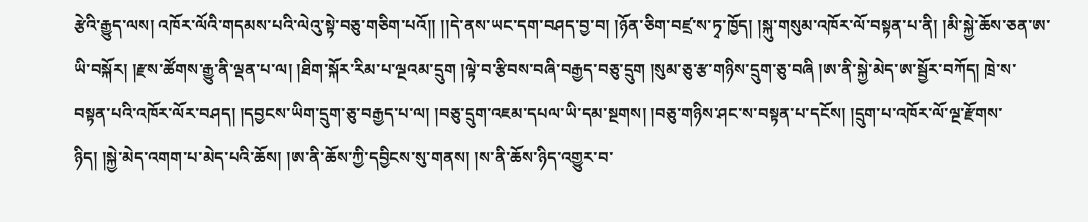རྩེའི་རྒྱུད་ལས། འཁོར་ལོའི་གདམས་པའི་ལེའུ་སྟེ་བཅུ་གཅིག་པའོ།། །།དེ་ནས་ཡང་དག་བཤད་བྱ་བ། །ཉོན་ཅིག་བཛྲ་ས་ཏྭ་ཁྱོད། །སྐུ་གསུམ་འཁོར་ལོ་བསྟན་པ་ནི། །མི་སྐྱེ་ཆོས་ཅན་ཨ་ཡི་བསྐོར། །རྫས་ཚོགས་རྒྱུ་ནི་ལྡན་པ་ལ། །ཐིག་སྐོར་རིམ་པ་ལྔའམ་དྲུག །ལྟེ་བ་རྩིབས་བཞི་བརྒྱད་བཅུ་དྲུག །སུམ་ཅུ་རྩ་གཉིས་དྲུག་ཅུ་བཞི །ཨ་ནི་སྐྱེ་མེད་ཨ་སྦྱོར་བཀོད། ཁྲེ་ས་བསྟན་པའི་འཁོར་ལོར་བཤད། །དབྱངས་ཡིག་དྲུག་ཅུ་བརྒྱད་པ་ལ། །བཅུ་དྲུག་འཇམ་དཔལ་ཡི་དམ་སྔགས། །བཅུ་གཉིས་ཤང་ས་བསྟན་པ་དངོས། །དྲུག་པ་འཁོར་ལོ་ལྔ་རྫོགས་ཉིད། །སྐྱེ་མེད་འགག་པ་མེད་པའི་ཆོས། །ཨ་ནི་ཆོས་ཀྱི་དབྱིངས་སུ་གནས། །ས་ནི་ཆོས་ཉིད་འགྱུར་བ་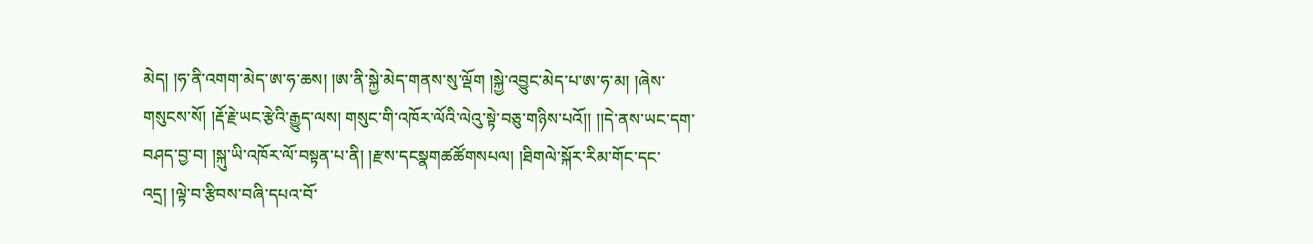མེད། །ཧ་ནི་འགག་མེད་ཨ་ཧ་ཆས། །ཨ་ནི་སྐྱེ་མེད་གནས་སུ་ལྡོག །སྐྱེ་འབྱུང་མེད་པ་ཨ་ཧ་མ། །ཞེས་གསུངས་སོ། །རྡོ་རྗེ་ཡང་རྩེའི་རྒྱུད་ལས། གསུང་གི་འཁོར་ལོའི་ལེའུ་སྟེ་བཅུ་གཉིས་པའོ།། །།དེ་ནས་ཡང་དག་བཤད་བྱ་བ། །སྐུ་ཡི་འཁོར་ལོ་བསྟན་པ་ནི། །རྫས་དངསྣགཚཚོགསཔལ། །ཐིགལེ་སྐོར་རིམ་གོང་དང་འདྲ། །ལྟེ་བ་རྩིབས་བཞི་དཔའ་བོ་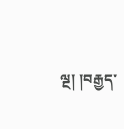ལྔ། །བརྒྱད་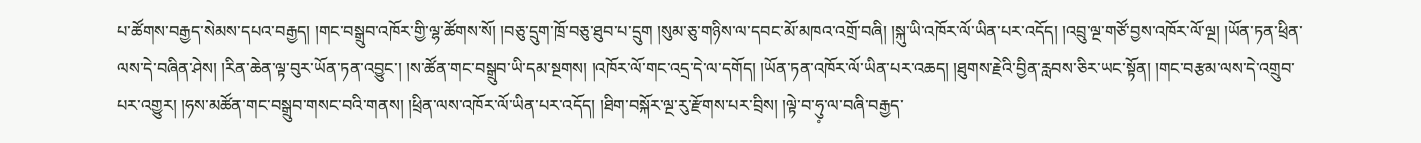པ་ཚོགས་བརྒྱད་སེམས་དཔའ་བརྒྱད། །གང་བསྒྲུབ་འཁོར་གྱི་ལྷ་ཚོགས་སོ། །བཅུ་དྲུག་ཁྲོ་བཅུ་ཐུབ་པ་དྲུག །སུམ་ཅུ་གཉིས་ལ་དབང་མོ་མཁའ་འགྲོ་བཞི། །སྐུ་ཡི་འཁོར་ལོ་ཡིན་པར་འདོད། །འབྲུ་ལྔ་གཙོ་བྱས་འཁོར་ལོ་ལྔ། །ཡོན་ཏན་ཕྲིན་ལས་དེ་བཞིན་ཤེས། །རིན་ཆེན་ལྟ་བུར་ཡོན་ཏན་འབྱུང་། །ས་ཚོན་གང་བསྒྲུབ་ཡི་དམ་སྔགས། །འཁོར་ལོ་གང་འདྲ་དེ་ལ་དགོད། །ཡོན་ཏན་འཁོར་ལོ་ཡིན་པར་འཆད། །ཐུགས་རྗེའི་བྱིན་རླབས་ཅིར་ཡང་སྟོན། །གང་བརྩམ་ལས་དེ་འགྲུབ་པར་འགྱུར། །ཧས་མཚོན་གང་བསྒྲུབ་གསང་བའི་གནས། །ཕྲིན་ལས་འཁོར་ལོ་ཡིན་པར་འདོད། །ཐིག་བསྐོར་ལྔ་རུ་རྫོགས་པར་བྲིས། །ལྟེ་བ་ཧུ༷་ལ་བཞི་བརྒྱད་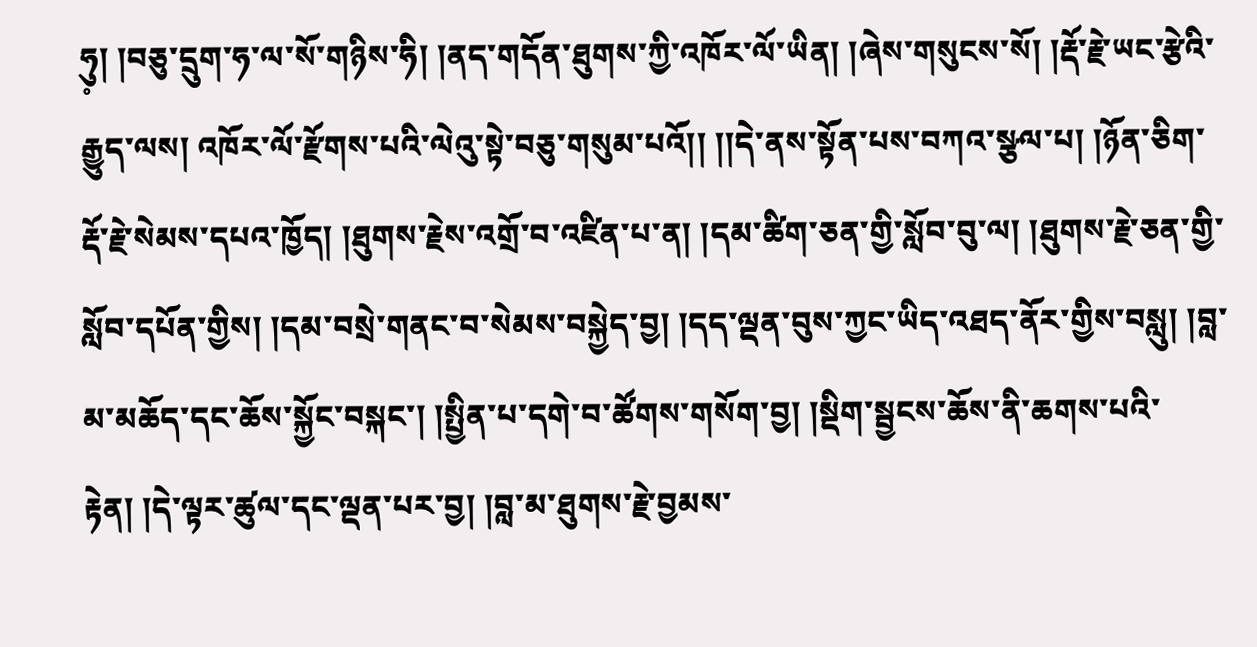ཧུ༷། །བཅུ་དྲུག་ཧ་ལ་སོ་གཉིས་ཧི། །ནད་གདོན་ཐུགས་ཀྱི་འཁོར་ལོ་ཡིན། །ཞེས་གསུངས་སོ། །རྡོ་རྗེ་ཡང་རྩེའི་རྒྱུད་ལས། འཁོར་ལོ་རྫོགས་པའི་ལེའུ་སྟེ་བཅུ་གསུམ་པའོ།། །།དེ་ནས་སྟོན་པས་བཀའ་སྩལ་པ། །ཉོན་ཅིག་རྡོ་རྗེ་སེམས་དཔའ་ཁྱོད། །ཐུགས་རྗེས་འགྲོ་བ་འཛིན་པ་ན། །དམ་ཚིག་ཅན་གྱི་སློབ་བུ་ལ། །ཐུགས་རྗེ་ཅན་གྱི་སློབ་དཔོན་གྱིས། །དམ་བསྲེ་གནང་བ་སེམས་བསྐྱེད་བྱ། །དད་ལྡན་བུས་ཀྱང་ཡིད་འཐད་ནོར་གྱིས་བསླུ། །བླ་མ་མཆོད་དང་ཆོས་སྐྱོང་བསྐང་། །སྤྱིན་པ་དགེ་བ་ཚོགས་གསོག་བྱ། །སྡིག་སྦྱངས་ཆོས་ནི་ཆགས་པའི་རྟེན། །དེ་ལྟར་ཚུལ་དང་ལྡན་པར་བྱ། །བླ་མ་ཐུགས་རྗེ་བྱམས་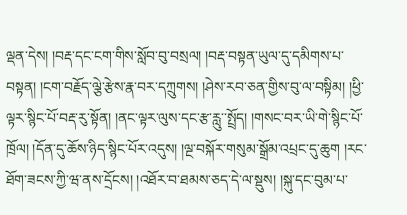ལྡན་དེས། །བརྡ་དང་ངག་གིས་སློབ་བུ་བསྲལ། །བརྡ་བསྟན་ཡུལ་དུ་དམིགས་པ་བསྟན། །ངག་བརྗོད་ལྕེ་རྩེས་རྣ་བར་དཀྲུགས། །ཤེས་རབ་ཅན་གྱིས་བུ་ལ་བསྟིམ། །ཕྱི་ལྟར་སྙིང་པོ་བརྡ་རུ་སྟོན། །ནང་ལྟར་ལུས་དང་རྩ་རླུ་་སྤྲོད། །གསང་བར་ཡི་གེ་སྙིང་པོ་ཁྲོལ། །དོན་དུ་ཆོས་ཉིད་སྙིང་པོར་འདུས། །ལྔ་བསྐོར་གསུམ་སྒྲོམ་འཔྲང་དུ་ཆུག །རང་ཐོག་ཟངས་ཀྱི་ཝ་ནས་དྲོངས། །འཐོར་བ་ཐམས་ཅད་དེ་ལ་སྡུས། །སྐུ་དང་བུམ་པ་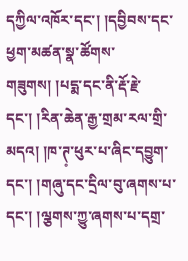དཀྱིལ་འཁོར་དང་། །དབྱིབས་དང་ཕྱག་མཚན་སྣ་ཚོགས་གཟུགས། །པདྨ་དང་ནི་རྡོ་རྗེ་དང་། །རིན་ཆེན་རྒྱ་གྲམ་རལ་གྲི་མདའ། །ཁ་ཊ༷་ཕུར་པ་ཞིང་དབྱུག་དང་། །གཞུ་དང་དྲིལ་བུ་ཞགས་པ་དང་། །ལྕགས་ཀྱུ་ཞགས་པ་དགྲ་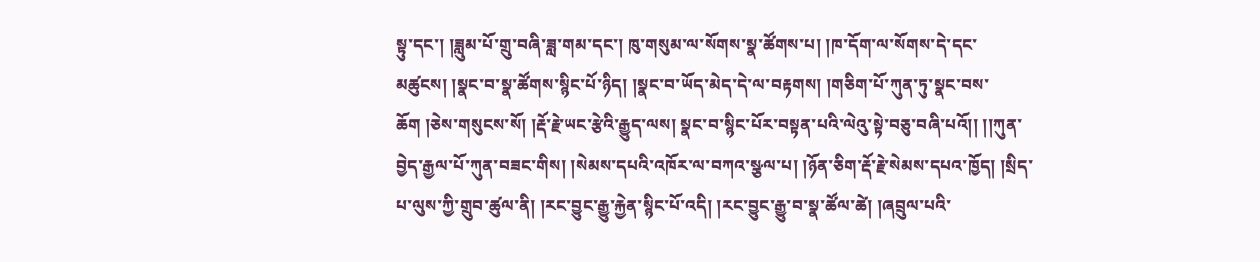སྟུ་དང་། །ཟླུམ་པོ་གྲུ་བཞི་ཟླ་གམ་དང་། ཁུ་གསུམ་ལ་སོགས་སྣ་ཚོགས་པ། །ཁ་དོག་ལ་སོགས་དེ་དང་མཚུངས། །སྣང་བ་སྣ་ཚོགས་སྙིང་པོ་ཉིད། །སྣང་བ་ཡོད་མེད་དེ་ལ་བརྟགས། །གཅིག་པོ་ཀུན་ཏུ་སྣང་བས་ཆོག །ཅེས་གསུངས་སོ། །རྡོ་རྗེ་ཡང་རྩེའི་རྒྱུད་ལས། སྣང་བ་སྙིང་པོར་བསྟན་པའི་ལེའུ་སྟེ་བཅུ་བཞི་པའོ།། །།ཀུན་བྱེད་རྒྱལ་པོ་ཀུན་བཟང་གིས། །སེམས་དཔའི་འཁོར་ལ་བཀའ་སྩལ་པ། །ཉོན་ཅིག་རྡོ་རྗེ་སེམས་དཔའ་ཁྱོད། །སྲིད་པ་ལུས་ཀྱི་གྲུབ་ཚུལ་ནི། །རང་བྱུང་རྒྱུ་རྐྱེན་སྙིང་པོ་འདི། །རང་བྱུང་རྒྱུ་བ་སྣ་ཚོལ་ཚེ། །ཞབྲུལ་པའི་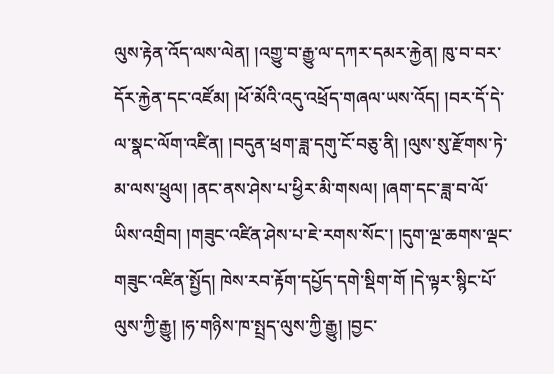ལུས་རྟེན་འོད་ལས་ལེན། །འགྱུ་བ་རྒྱུ་ལ་དཀར་དམར་རྐྱེན། ཁུ་བ་བར་དོར་རྐྱེན་དང་འཛོམ། །ཕོ་མོའི་འདུ་འཕྲོད་གཞལ་ཡས་འོད། །བར་དོ་དེ་ལ་སྣང་ལོག་འཛིན། །བདུན་ཕྲག་ཟླ་དགུ་ངོ་བཅུ་ནི། །ལུས་སུ་རྫོགས་ཏེ་མ་ལས་ཕྲུལ། །ནང་ནས་ཤེས་པ་ཕྱིར་མི་གསལ། །ཞག་དང་ཟླ་བ་ལོ་ཡིས་འགྲིབ། །གཟུང་འཛིན་ཤེས་པ་ཇེ་རགས་སོང་། །དུག་ལྔ་ཆགས་ལྡང་གཟུང་འཛིན་སྤྱོད། ཁེས་རབ་རྟོག་དཔྱོད་དགེ་སྡིག་གོ །དེ་ལྟར་སྙིང་པོ་ལུས་ཀྱི་རྒྱུ། །ཧ་གཉིས་ཁ་སྤྲད་ལུས་ཀྱི་རྒྱུ། །བྱང་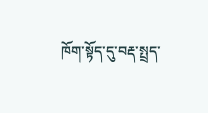ཁོག་སྟོད་དུ་བརྡ་སྤྲད་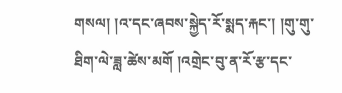གསལ། །འ་དང་ཞབས་སྐྱེད་རོ་སྨད་རྐང་། །གུ་གུ་ཐིག་ལེ་ཟླ་ཚེས་མགོ །འགྲེང་བུ་ན་རོ་རྩ་དང་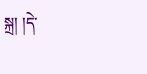སྐྲ། །དེ་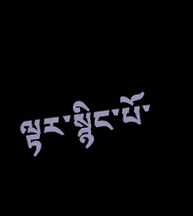ལྟར་སྙིང་པོ་